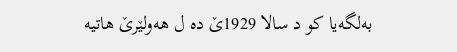بەلگەیا کو د سالا 1929ێ دە ل ھەولێرێ ھاتیە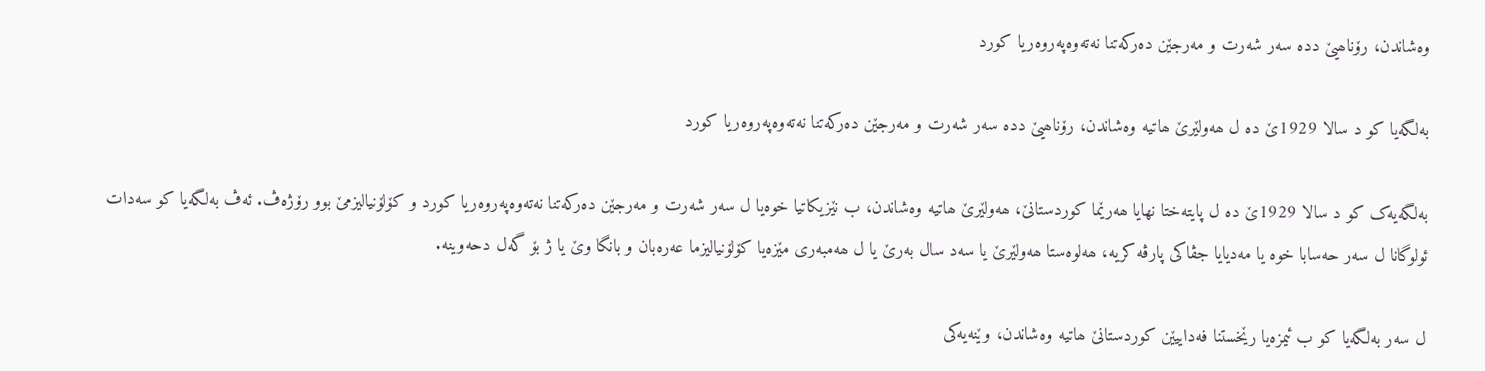وەشاندن، رۆناھیێ ددە سەر شەرت و مەرجێن دەرکەتنا نەتەوەپەروەریا کورد

بەلگەیا کو د سالا 1929ێ دە ل ھەولێرێ ھاتیە وەشاندن، رۆناھیێ ددە سەر شەرت و مەرجێن دەرکەتنا نەتەوەپەروەریا کورد

بەلگەیەک کو د سالا 1929ێ دە ل پایتەختا نھایا ھەرێما کوردستانێ، ھەولێرێ ھاتیە وەشاندن، ب نێزیکاتیا خوەیا ل سەر شەرت و مەرجێن دەرکەتنا نەتەوەپەروەریا کورد و کۆلۆنیالیزمێ بوو رۆژەڤ. ئەڤ بەلگەیا کو سەدات ئولوگانا ل سەر حەسابا خوە یا مەدیایا جڤاکی پارڤە کریە، ھەلوەستا ھەولێرێ یا سەد سال بەرێ یا ل ھەمبەری مێزەیا کۆلۆنیالیزما عەرەبان و بانگا وێ یا ژ بۆ گەل دحەوینە.

ل سەر بەلگەیا کو ب ئیمزەیا رێخستنا فەداییێن کوردستانێ ھاتیە وەشاندن، وێنەیەکی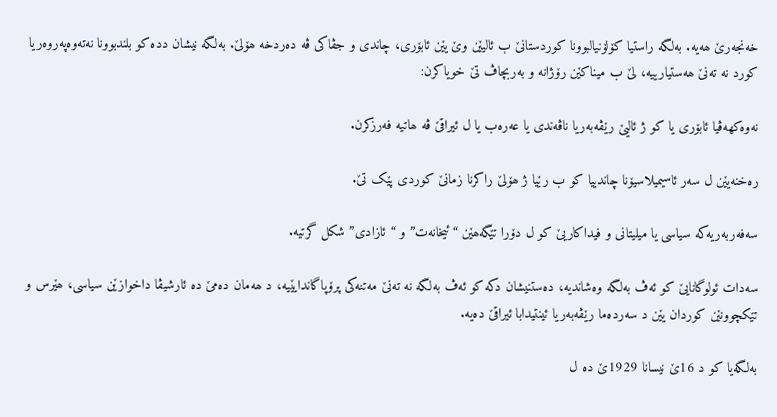خەنجەرێ ھەیە. بەلگە راستیا کۆلۆنیالبوونا کوردستانێ ب ئالیێن وێ یێن ئابۆری، چاندی و جڤاکی ڤە دەردخە ھۆلێ. بەلگە نیشان ددە کو بلندبوونا نەتەوەپەروەریا کورد نە تەنێ ھەستیارییە، لێ ب میناکێن رۆژانە و بەربچاڤ تێ خویاکرن:

نەوەکھەڤیا ئابۆری یا کو ژ ئالیێ رێڤەبەریا ناڤەندی یا عەرەب یا ل ئیراقێ ڤە ھاتیە فەرزکرن.

رەخنەیێن ل سەر ئاسیمیلاسیۆنا چاندییا کو ب رێیا ژ ھۆلێ راکرنا زمانێ کوردی پێک تێ.

سەفەربەریەکە سیاسی یا میلیتانی و فیداکاریێ کو ل دۆرا تێگەھێن “ئیخانەت” و “ئازادی” شکل گرتیە.

سەدات ئولوگانایێ کو ئەڤ بەلگە وەشاندیە، دەستنیشان دکە کو ئەڤ بەلگە نە تەنێ مەتنەکی پرۆپاگاندایێیە، د ھەمان دەمێ دە ئارشیڤا داخوازێن سیاسی، ھێرس و تێکچوونێن کوردان یێن د سەردەما رێڤەبەریا ئینتیدابا ئیراقێ دەیە.

بەلگەیا کو د 16ێ نیسانا 1929ێ دە ل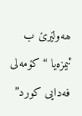ھەولێرێ ب ئیمزەیا “کۆمەلی فەدایی کورد”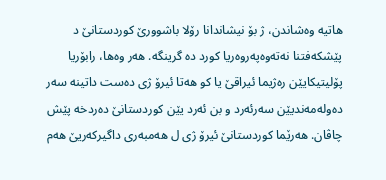ھاتیە وەشاندن، ژ بۆ نیشاندانا رۆلا باشوورێ کوردستانێ د پێشکەفتنا نەتەوەپەروەریا کورد دە گرینگە. ھەر وەھا، رابۆریا پۆلیتیکایێن رەژیما ئیراقێ یا کو ھەتا ئیرۆ ژی دەست داتینە سەر دەولەمەندیێن سەرئەرد و بن ئەرد یێن کوردستانێ دەردخە پێش چاڤان. ھەرێما کوردستانێ ئیرۆ ژی ل ھەمبەری داگیرکەریێ ھەم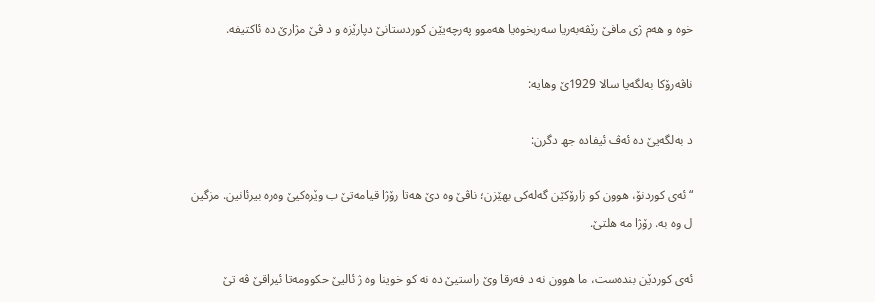خوە و ھەم ژی مافێ رێڤەبەریا سەربخوەیا ھەموو پەرچەیێن کوردستانێ دپارێزە و د ڤێ مژارێ دە ئاکتیفە.

ناڤەرۆکا بەلگەیا سالا 1929ێ وھایە:

د بەلگەیێ دە ئەڤ ئیفادە جھ دگرن:

“ئەی کوردنۆ، ھوون کو زارۆکێن گەلەکی بهێزن؛ ناڤێ وە دێ ھەتا رۆژا قیامەتێ ب وێرەکیێ وەرە بیرئانین. مزگین ل وە بە. رۆژا مە ھلتێ.

ئەی کوردێن بندەست، ما ھوون نە د فەرقا وێ راستیێ دە نە کو خوینا وە ژ ئالیێ حکوومەتا ئیراقێ ڤە تێ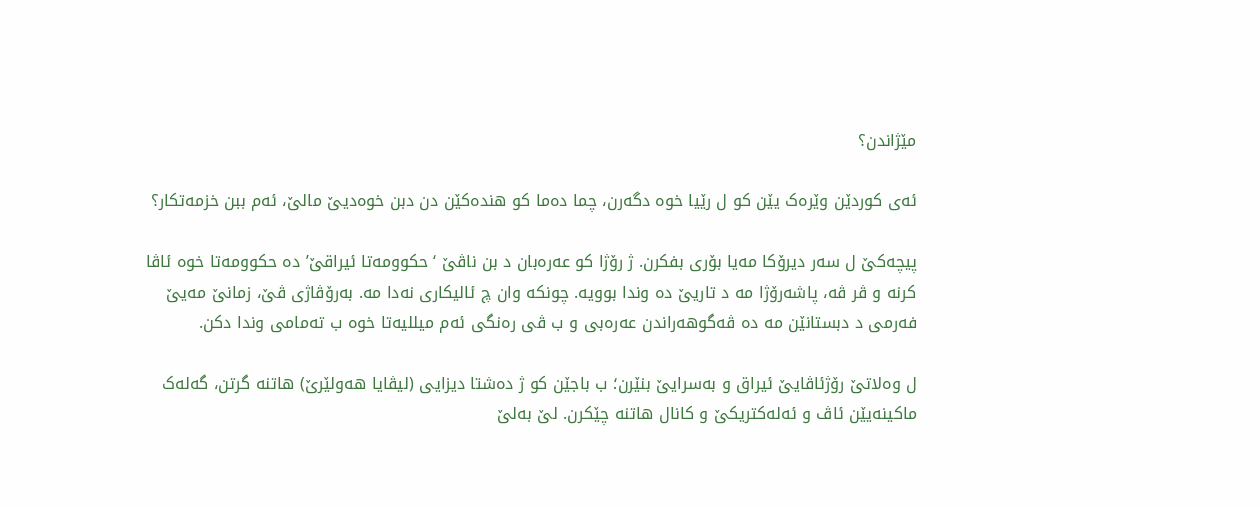مێژاندن؟

ئەی کوردێن وێرەک یێن کو ل رێیا خوە دگەرن، چما دەما کو ھندەکێن دن دبن خوەدیێ مالێ، ئەم ببن خزمەتکار؟

پیچەکێ ل سەر دیرۆکا مەیا بۆری بفکرن. ژ رۆژا کو عەرەبان د بن ناڤێ ‘حکوومەتا ئیراقێ’ دە حکوومەتا خوە ئاڤا کرنە و ڤر ڤە، پاشەرۆژا مە د تاریێ دە وندا بوویە. چونکە وان چ ئالیکاری نەدا مە. بەرۆڤاژی ڤێ، زمانێ مەیێ فەرمی د دبستانێن مە دە ڤەگوھەراندن عەرەبی و ب ڤی رەنگی ئەم میللیەتا خوە ب تەمامی وندا دکن.

ل وەلاتێ رۆژئاڤایێ ئیراق و بەسرایێ بنێرن؛ ب باجێن کو ژ دەشتا دیزایی (لیڤایا ھەولێرێ) ھاتنە گرتن، گەلەک ماکینەیێن ئاڤ و ئەلەکتریکێ و کانال ھاتنە چێکرن. لێ بەلێ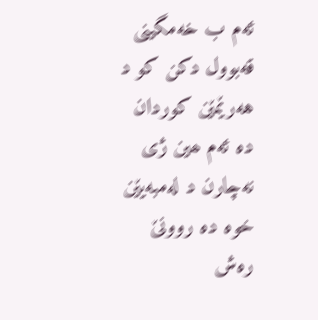ئەم ب خەمگینی قەبوول دکن کو د هەرێمێن کوردان دە ئەم ھین ژی نەچارن د لەمبەیێن خوە دە روونێ رەش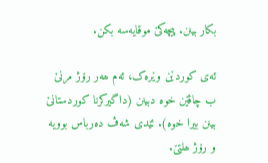بکار بینن. پیچەکێ موقایەسە بکن.

ئەی کوردێن وێرەک، ئەم ھەر رۆژ مرنێ ب چاڤێن خوە دبینن (داگیرکرنا کوردستانێ بینن بیرا خوە). ئێدی شەڤ دەرباس بوویە و رۆژ ھلتێ.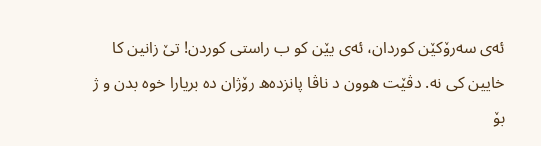ئەی سەرۆکێن کوردان، ئەی یێن کو ب راستی کوردن! تێ زانین کا خایین کی نە. دڤێت ھوون د ناڤا پانزدەھ رۆژان دە بریارا خوە بدن و ژ بۆ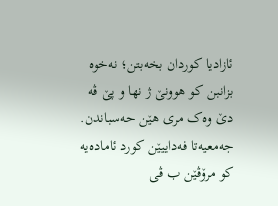ئازادیا کوردان بخەبتن؛ نەخوە بزانبن کو ھوونێ ژ نھا و پێ ڤە دێ وەک مری هێن حەسباندن. جەمعیەتا فەداییێن کورد ئامادەیە کو مرۆڤێن ب ڤی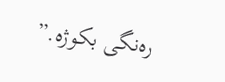رەنگی بکوژە.”